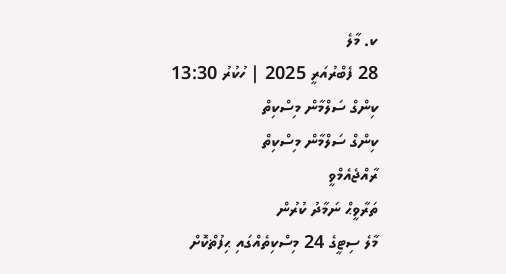ކ. މާލެ
28 ފެބްރުއަރީ 2025 | ހުކުރު 13:30
ކިންގް ސަލްމާން މިސްކިތް
ކިންގް ސަލްމާން މިސްކިތް
ރާއްޖެއެމްވީ
ތަރާވީޙް ނަމާދު ކުރުން
މާލެ ސިޓީގެ 24 މިސްކިތެއްގައި ޙިފުޡްކޮށް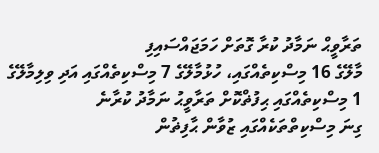ތަރާވީޙް ނަމާދު ކުރާ ގޮތަށް ހަމަޖައްސައިފި
މާލޭގެ 16 މިސްކިތެއްގައި، ހުޅުމާލޭގެ 7 މިސްކިތެއްގައި އަދި ވިލިމާލޭގެ 1 މިސްކިތެއްގައި ޙިފުޡްކޮށް ތަރާވީޙު ނަމާދު ކުރާނެ
ގިނަ މިސްކިތްތަކެއްގައި ޒުވާން ޙާފިޡުން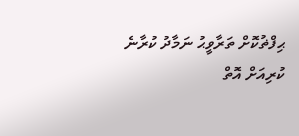ޙިފްޡުކޮށް ތަރާވީޙު ނަމާދު ކުރާނެ
ކުރިއަށް އޮތް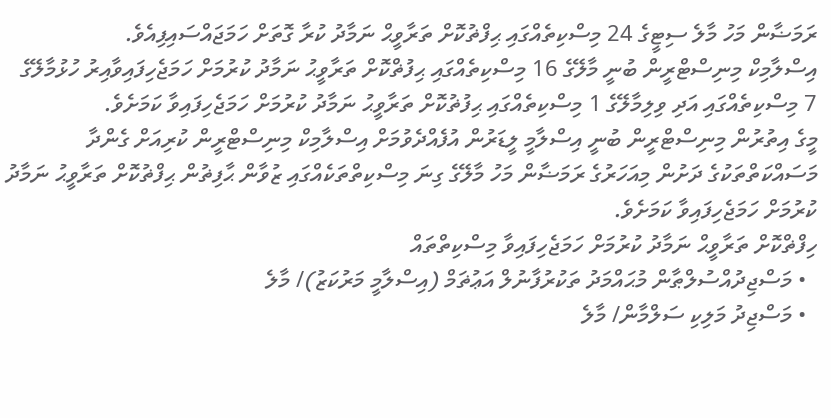ރަމަޟާން މަހު މާލެ ސިޓީގެ 24 މިސްކިތެއްގައި ޙިފްޡުކޮށް ތަރާވީޙް ނަމާދު ކުރާ ގޮތަށް ހަމަޖައްސައިފިއެވެ.
އިސްލާމިކް މިނިސްޓްރީން ބުނީ މާލޭގެ 16 މިސްކިތެއްގައި ޙިފުޡްކޮށް ތަރާވީޙު ނަމާދު ކުރުމަށް ހަމަޖެހިފައިވާއިރު ހުޅުމާލޭގެ 7 މިސްކިތެއްގައި އަދި ވިލިމާލޭގެ 1 މިސްކިތެއްގައި ޙިފުޡުކޮށް ތަރާވީޙު ނަމާދު ކުރުމަށް ހަމަޖެހިފައިވާ ކަމަށެވެ.
މީގެ އިތުރުން މިނިސްޓްރީން ބުނީ އިސްލާމީ ލީޑަރުން އުފެއްދެވުމަށް އިސްލާމިކް މިނިސްޓްރީން ކުރިއަށް ގެންދާ މަސައްކަތްތަކުގެ ދަށުން މިއަހަރުގެ ރަމަޟާން މަހު މާލޭގެ ގިނަ މިސްކިތްތަކެއްގައި ޒުވާން ޙާފިޡުން ޙިފްޡުކޮށް ތަރާވީޙު ނަމާދު ކުރުމަށް ހަމަޖެހިފައިވާ ކަމަށެވެ.
ހިފްޡްކޮށް ތަރާވީޙް ނަމާދު ކުރުމަށް ހަމަޖެހިފައިވާ މިސްކިތްތައް
  • މަސްޖިދުއްސުލްޠާން މުޙައްމަދު ތަކުރުފާނުލް އަޢުޡަމް (އިސްލާމީ މަރުކަޒު)/ މާލެ
  • މަސްޖިދު މަލިކި ސަލްމާން/ މާލެ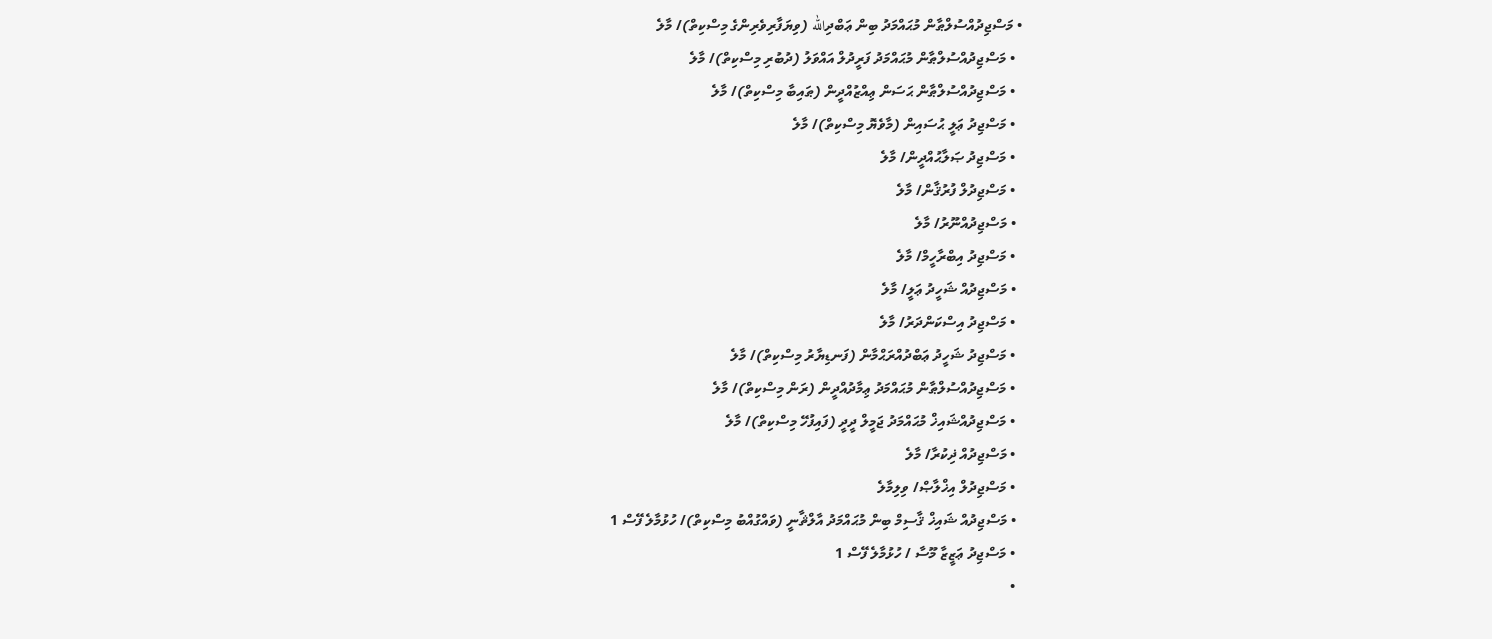• މަސްޖިދުއްސުލްޠާން މުޙައްމަދު ބިން ޢަބްދިالله (ވިޔަފާރިވެރިންގެ މިސްކިތް)/ މާލެ
  • މަސްޖިދުއްސުލްޠާން މުޙައްމަދު ފަރީދުލް އައްވަލު (ދުބުރި މިސްކިތް)/ މާލެ
  • މަސްޖިދުއްސުލްޠާން ޙަސަން ޢިއްޒުއްދީން (ޠައިބާ މިސްކިތް)/ މާލެ
  • މަސްޖިދު ޢަލީ ޙުސައިން (މާވެޔޮ މިސްކިތް)/ މާލެ
  • މަސްޖިދު ޞަލާޙުއްދީން/ މާލެ
  • މަސްޖިދުލް ފުރުޤާން/ މާލެ
  • މަސްޖިދުއްނޫރު/ މާލެ
  • މަސްޖިދު އިބްރާހީމް/ މާލެ
  • މަސްޖިދުއް ޝަހީދު ޢަލީ/ މާލެ
  • މަސްޖިދު އިސްކަންދަރު/ މާލެ
  • މަސްޖިދު ޝަހީދު ޢަބްދުއްރަޙްމާން (ފަނޑިޔާރު މިސްކިތް)/ މާލެ
  • މަސްޖިދުއްސުލްޠާން މުޙައްމަދު ޢިމާދުއްދީން (ރަން މިސްކިތް)/ މާލެ
  • މަސްޖިދުއްޝައިޚް މުޙައްމަދު ޖަމީލް ދީދީ (ފައިފުހޭ މިސްކިތް)/ މާލެ
  • މަސްޖިދުއް ޛިކުރާ/ މާލެ
  • މަސްޖިދުލް އިޚްލާޞް/ ވިލިމާލެ
  • މަސްޖިދުއް ޝައިޚް ޤާސިމް ބިން މުޙައްމަދު އާލްޘާނީ (ވައްގުއްބު މިސްކިތް)/ ހުޅުމާލެ ފޭސް 1
  • މަސްޖިދު ޢަޒީޒާ މޫސާ / ހުޅުމާލެ ފޭސް 1
  •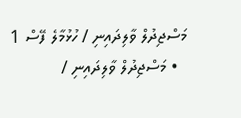މަސްޖިދުލް ވާލިދައިނި / ހުޅުމާލެ ފޭސް 1
  • މަސްޖިދުލް ވާލިދައިނި /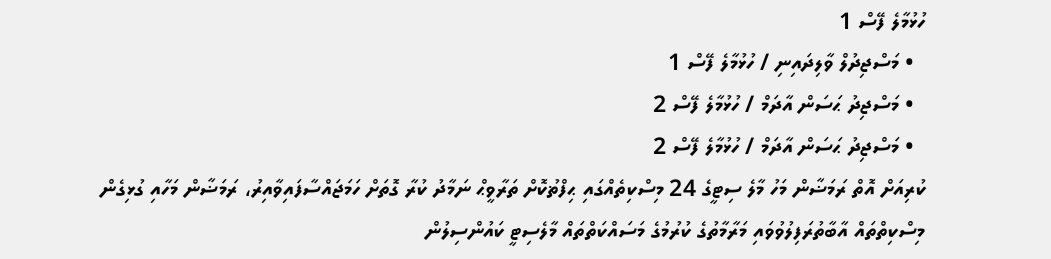ހުޅުމާލެ ފޭސް 1
  • މަސްޖިދުލް ވާލިދައިނި / ހުޅުމާލެ ފޭސް 1
  • މަސްޖިދު ޙަސަން އާދަމް / ހުޅުމާލެ ފޭސް 2
  • މަސްޖިދު ޙަސަން އާދަމް / ހުޅުމާލެ ފޭސް 2
ކުރިއަށް އޮތް ރަމަޟާން މަހު މާލެ ސިޓީގެ 24 މިސްކިތެއްގައި ޙިފްޡުކޮށް ތަރާވީޙް ނަމާދު ކުރާ ގޮތަށް ހަމަޖައްސާފައިވާއިރު، ރަމަޟާން މަހާއި ގުޅިގެން މިސްކިތްތައް އާބާތުރަފިލުވުވައި މަރާމާތުގެ ކުރުމުގެ މަސައްކަތްތައް މާލެސިޓީ ކައުންސިލުން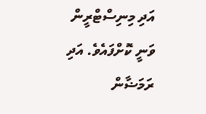އަދި މިނިސްޓްރީން ވަނީ ކޮށްފައެވެ. އަދި ރަމަޟާން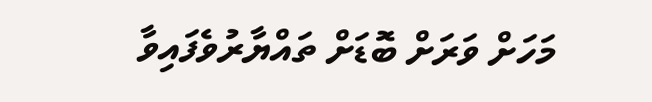މަހަށް ވަރަށް ބޮޑަށް ތައްޔާރުވެފައިވާ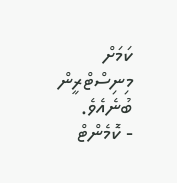ކަމަށް މިނިސްޓްރީން ބުނެއެވެ.
- ކޮމެންޓް